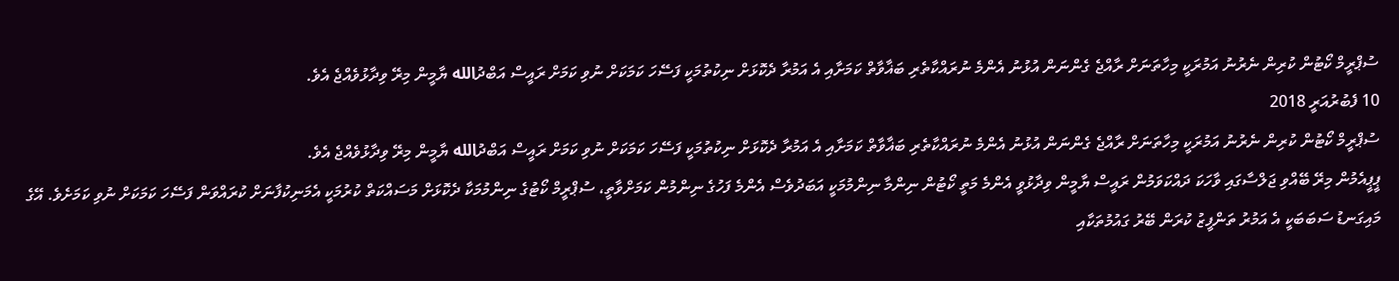ސުޕްރީމް ކޯޓުން ކުރިން ނެރުނު އަމުރަކީ މިހާތަނަށް ރާއްޖެ ގެންނަން އުޅުނު އެންމެ ނުރައްކާތެރި ބަޣާވާތް ކަމަށާއި އެ އަމުރާ ދެކޮޅަށް ނިކުތުމަކީ ފަސޭހަ ކަމަކަށް ނުވި ކަމަށް ރައީސް އަބްދުالله ޔާމީން މިރޭ ވިދާޅުވެއްޖެ އެވެ.
10 ފެބުރުއަރީ 2018
ސުޕްރީމް ކޯޓުން ކުރިން ނެރުނު އަމުރަކީ މިހާތަނަށް ރާއްޖެ ގެންނަން އުޅުނު އެންމެ ނުރައްކާތެރި ބަޣާވާތް ކަމަށާއި އެ އަމުރާ ދެކޮޅަށް ނިކުތުމަކީ ފަސޭހަ ކަމަކަށް ނުވި ކަމަށް ރައީސް އަބްދުالله ޔާމީން މިރޭ ވިދާޅުވެއްޖެ އެވެ.
ޕީޕީއެމުން މިރޭ ބޭއްވި ޖަލްސާގައި ވާހަކަ ދައްކަވަމުން ރައީސް ޔާމީން ވިދާޅުވީ އެންމެ މަތީ ކޯޓުން ނިންމާ ނިންމުމަކީ އަބަދުވެސް އެންމެ ފަހުގެ ނިންމުން ކަމަށްވާތީ، ސުޕްރީމް ކޯޓުގެ ނިންމުމަކާ ދެކޮޅަށް މަސައްކަތް ކުރުމަކީ އެމަނިކުފާނަށް ކުރައްވަން ފަސޭހަ ކަމަކަށް ނުވި ކަމަށެވެ. އޭގެ މައިގަނޑު ސަބަބަކީ އެ އަމުރު ތަންފީޒު ކުރަން ބޭރު ގައުމުތަކާއި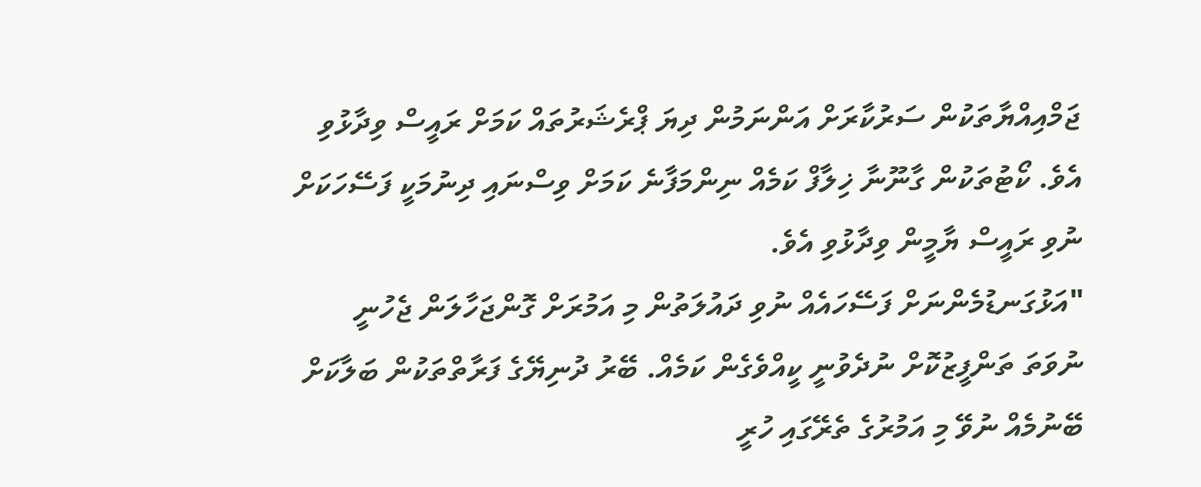ޖަމްއިއްޔާތަކުން ސަރުކާރަށް އަންނަމުން ދިޔަ ޕްރެޝަރުތައް ކަމަށް ރައީސް ވިދާޅުވި އެވެ. ކޯޓުތަކުން ގާނޫނާ ޚިލާފް ކަމެއް ނިންމަފާނެ ކަމަށް ވިސްނައި ދިނުމަކީ ފަސޭހަކަށް ނުވި ރައީސް ޔާމީން ވިދާޅުވި އެވެ.
"އަޅުގަނޑުމެންނަށް ފަސޭހައެއް ނުވި ދައުލަތުން މި އަމުރަށް ގޮންޖަހާލަން ޖެހުނީ ނުވަތަ ތަންފީޒުކޮށް ނުދެވުނީ ކީއްވެގެން ކަމެއް. ބޭރު ދުނިޔޭގެ ފަރާތްތަކުން ބަލާކަށް ބޭނުމެއް ނުވޭ މި އަމުރުގެ ތެރޭގައި ހުރީ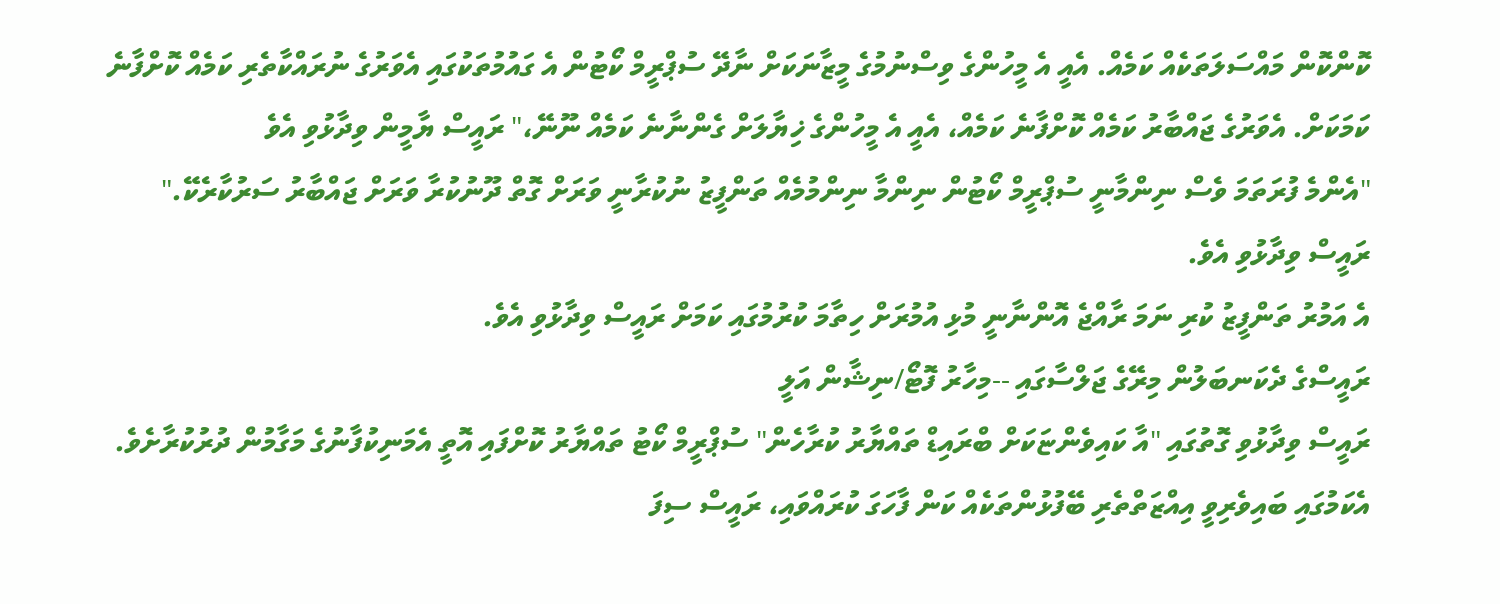ކޮންކޮން މައްސަލަތަކެއް ކަމެއް. އެއީ އެ މީހުންގެ ވިސްނުމުގެ މީޒާނަކަށް ނާދޭ ސުޕްރީމް ކޯޓުން އެ ގައުމުތަކުގައި އެވަރުގެ ނުރައްކާތެރި ކަމެއް ކޮށްފާނެ ކަމަކަށް. އެވަރުގެ ޖައްބާރު ކަމެއް ކޮށްފާނެ ކަމެއް، އެއީ އެ މީހުންގެ ޚިޔާލަށް ގެންނާނެ ކަމެއް ނޫނޭ،" ރައީސް ޔާމީން ވިދާޅުވި އެވެ
"އެންމެ ފުރަތަމަ ވެސް ނިންމާނީ ސުޕްރީމް ކޯޓުން ނިންމާ ނިންމުމެއް ތަންފީޒު ނުކުރާނީ ވަރަށް ގޮތް ދޫނުކުރާ ވަރަށް ޖައްބާރު ސަރުކާރެކޭ." ރައީސް ވިދާޅުވި އެވެ.
އެ އަމުރު ތަންފީޒު ކުރި ނަމަ ރާއްޖެ އޮންނާނީ މުޅި އުމުރަށް ހިތާމަ ކުރުމުގައި ކަމަށް ރައީސް ވިދާޅުވި އެވެ.
ރައީސްގެ ދެކަނބަލުން މިރޭގެ ޖަލްސާގައި --މިހާރު ފޮޓޯ/ނިޝާން އަލީ
ރައީސް ވިދާޅުވި ގޮތުގައި "އާ ކައިވެންޏަކަށް ބްރައިޑް ތައްޔާރު ކުރާހެން" ސުޕްރީމް ކޯޓު ތައްޔާރު ކޮށްފައި އޮތީ އެމަނިކުފާނުގެ މަގާމުން ދުރުކުރާށެވެ. އެކަމުގައި ބައިވެރިވީ އިއްޒަތްތެރި ބޭފުޅުންތަކެއް ކަން ފާހަގަ ކުރައްވައި، ރައީސް ސިފަ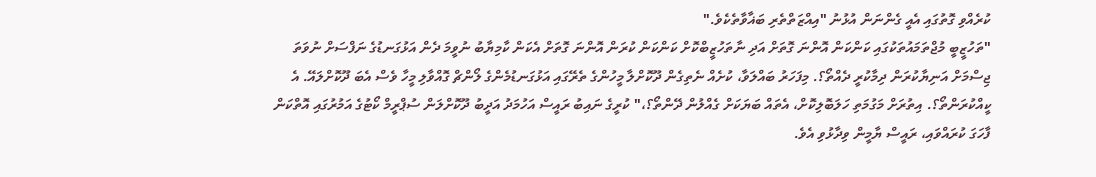ކުރެއްވި ގޮތުގައި އެއީ ގެންނަން އުޅުނު "އިއްޒަތްތެރި ބަޣާވާތެކެވެ."
"ތަހުޒީބީ މުޖްތަމައުތަކުގައި ކަންކަން އޮންނަ ގޮތަށް އަދި ނާތަހުޒީބްކޮށް ކަންކަން ކުރަން އޮންނަ ގޮތަށް އެކަން ކާމިޔާބު ނުވީމަ ދެން އަޅުގަނޑުގެ ނަފްސަށް ނުވަތަ ޖިސްމަށް އަނިޔާކުރަން ދިމާކުރީ ދެއްތޯ؟. މިފަހަރު ބައްލަވާ، ކުށެއް ނެތިގެން ދޫކޮށްލާ މީހުންގެ ތެރޭގައި އަޅުގަނޑުމެންގެ ލޯންޗް ގޮއްވާލި މީހާ ވެސް އެބަ ދޫކޮށްލައޭ. އެ ކީއްކުރަންތޯ؟. އިތުރަށް މަގުމަތި ހަލަބޮލިކޮށް، އެތައް ބަޔަކަށް ގެއްލުން ދޭންތޯ؟،" ކުރީގެ ނައިބު ރައީސް އަހުމަދު އަދީބު ދޫކޮށްލަން ސުޕްރީމް ކޯޓުގެ އަމުރުގައި އޮތްކަން ފާހަގަ ކުރައްވައި، ރައީސް ޔާމީން ވިދާޅުވި އެވެ.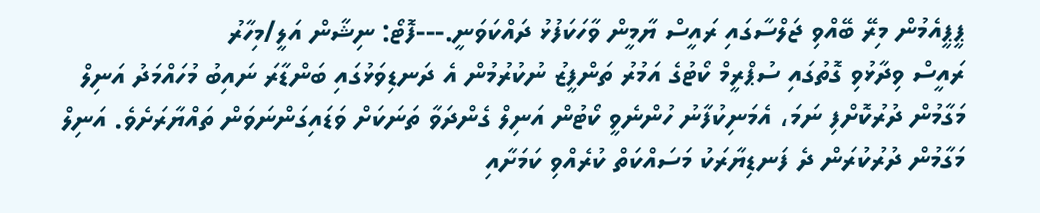ޕީޕީއެމުން މިރޭ ބޭއްވި ޖަލްސާގައި ރައީސް ޔާމީން ވާހަކަފުޅު ދައްކަވަނީ.---ފޮޓޯ: ނިޝާން އަލީ/މިހާރު
ރައީސް ވިދާޅުވި ގޮތުގައި ސުޕްރީމް ކޯޓުގެ އަމުރު ތަންފީޒު ނުކުރުމުން އެ ދަނޑިވަޅުގައި ބަންޑާރަ ނައިބު މުހައްމަދު އަނިލް މަގާމުން ދުރުކޮށްފި ނަމަ، އެމަނިކުފާނު ހުންނެވީ ކޯޓުން އަނިލް ގެންދަވާ ތަނަކަށް ވަޑައިގަންނަވަން ތައްޔާރަށެވެ. އަނިލް މަގާމުން ދުރުކުރަން ދެ ފަނޑިޔާރަކު މަސައްކަތް ކުރެއްވި ކަމަށާއި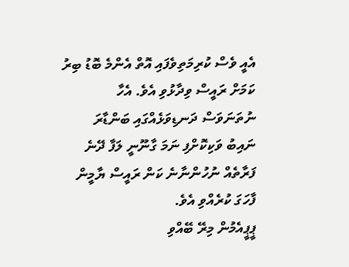އެއީ ވެސް ކުރިމަތިވެފައި އޮތް އެންމެ ބޮޑު ބިރު ކަމަށް ރައީސް ވިދާޅުވި އެވެ. އެހާ ނުތަނަވަސް ދަނޑިވަޅެއްގައި ބަންޑާރަ ނައިބު ވަކިކޮށްފި ނަމަ ގާނޫނީ ލަފާ ދޭނެ ފަރާތެއް ނުހުންނާނެ ކަން ރައީސް ޔާމީން ފާހަގަ ކުރެއްވި އެވެ.
ޕީޕީއެމުން މިރޭ ބޭއްވި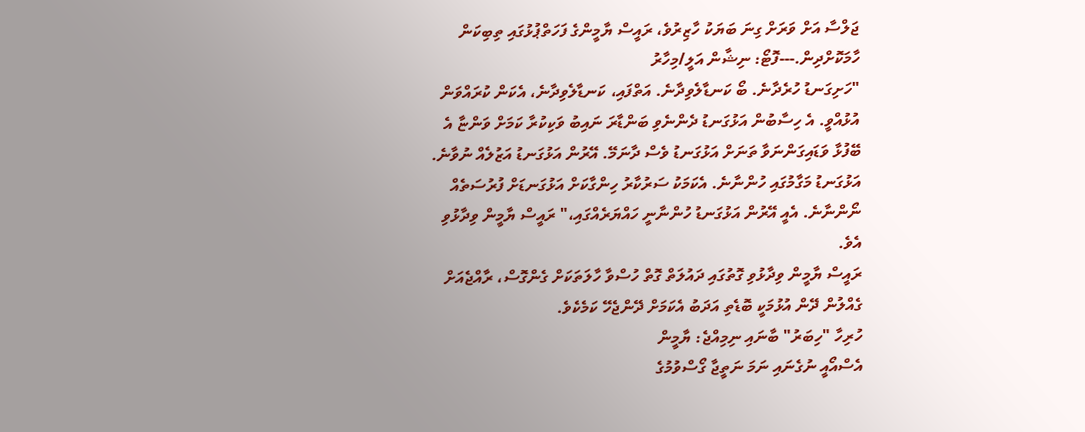ޖަލްސާ އަށް ވަރަށް ގިނަ ބަޔަކު ހާޒިރުވެ، ރައީސް ޔާމީންގެ ފަހަތްޕުޅުގައި ތިބިކަން ހާމަކޮށްދިން.---ފޮޓޯ: ނިޝާން އަލީ/މިހާރު
"ހަށިގަނޑު ހުރެދާނެ. ބޯ ކަނޑާލެވިދާނެ. އަތްފައި، ކަނޑާލެވިދާނެ، އެކަން ކުރައްވަން އުޅުއްވީ. އެ ހިސާބުން އަޅުގަނޑު ދެންނެވި ބަންޑާރަ ނައިބު ވަކިކުރާ ކަމަށް ވަންޏާ އެ ބޭފުޅާ ވަޑައިގަންނަވާ ތަނަށް އަޅުގަނޑު ވެސް ދާނަމޭ. އޭރުން އަޅުގަނޑު އަޒުލެއް ނުވާނެ. އަޅުގަނޑު މަގާމުގައި ހުންނާނެ. އެކަމަކު ސަރުކާރު ހިންގާކަށް އަޅުގަނޑަށް ފުރުސަތެއް ނޯންނާނެ. އެއީ އޭރުން އަޅުގަނޑު ހުންނާނީ ހައްޔަރެއްގައި،" ރައީސް ޔާމީން ވިދާޅުވި އެވެ.
ރައީސް ޔާމީން ވިދާޅުވި ގޮތުގައި ދައުލަތް ގޮތް ހުސްވާ ހާލަތަކަށް ގެންގޮސް، ރާއްޖެއަށް ގެއްލުން ދޭން އުޅުމަކީ ބޮޑެތި އަދަބު އެކަމަށް ދޭންޖެހޭ ކަމެކެވެ.
ހުރިހާ "ހިބަރު" ބާނައި ނިމިއްޖެ: ޔާމީން
އެސްއޯއީ ނުގެނައި ނަމަ ނަތީޖާ ގޯސްވުމުގެ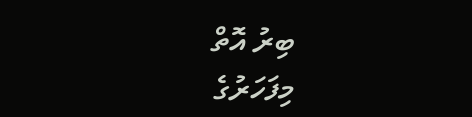ބިރު އޮތް
މިފަހަރުގެ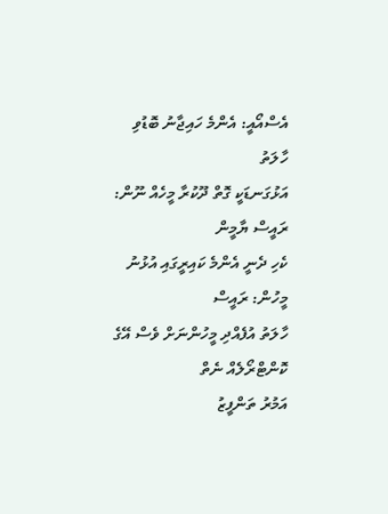އެސްއޯއީ: އެންމެ ހައިޖާނު ބޮޑުވި ހާލަތު
އަޅުގަނޑަކީ ގޮތް ދޫކުރާ މީހެއް ނޫން: ރައީސް ޔާމީން
ކެހި ދެނީ އެންމެ ކައިރީގައި އުޅުނު މީހުން: ރައީސް
ހާލަތު އުފެއްދި މީހުންނަށް ވެސް އޭގެ ކޮންޓްރޯލެއް ނެތް
އަމުރު ތަންފީޒު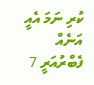ކުރި ނަމަ އެއީ އަނެއް ފެބްރުއަރީ 7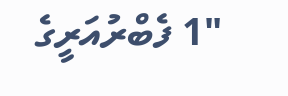"1 ފެބްރުއަރީގެ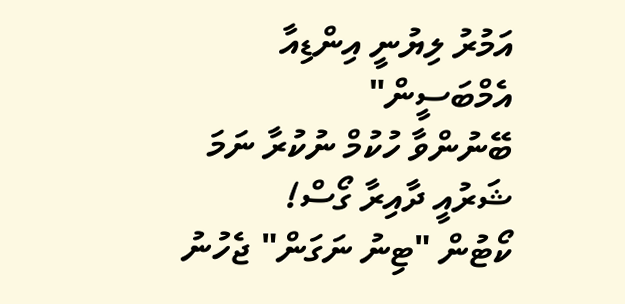އަމުރު ލިޔުނީ އިންޑިއާ އެމްބަސީން"
ބޭނުންވާ ހުކުމް ނުކުރާ ނަމަ ޝަރުއީ ދާއިރާ ގޯސް!
ކޯޓުން "ޓިނު ނަގަން" ޖެހުނު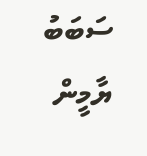ސަބަބު ޔާމީން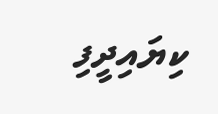ކިޔައިދީފި